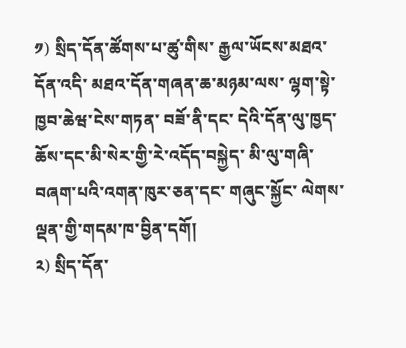༡) སྲིད་དོན་ཚོགས་པ་ཚུ་གིས་ རྒྱལ་ཡོངས་མཐའ་དོན་འདི་ མཐའ་དོན་གཞན་ཆ་མཉམ་ལས་ ལྷག་སྟེ་ ཁྱབ་ཆེཝ་ངེས་གཏན་ བཟོ་ནི་དང་ དེའི་དོན་ལུ་ཁྱད་ཆོས་དང་མི་སེར་གྱི་རེ་འདོད་བསྐྱེད་ མི་ལུ་གཞི་བཞག་པའི་འགན་ཁུར་ཅན་དང་ གཞུང་སྐྱོང་ ལེགས་ལྡན་གྱི་གདམ་ཁ་བྱིན་དགོ།
༢) སྲིད་དོན་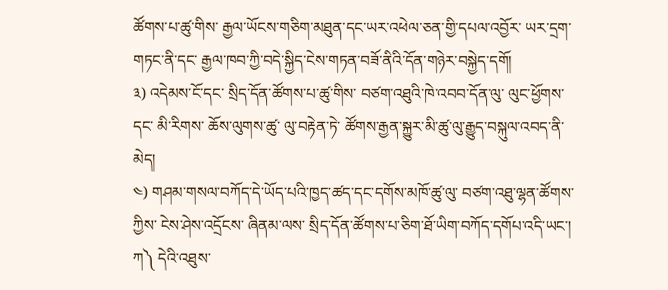ཚོགས་པ་ཚུ་གིས་ རྒྱལ་ཡོངས་གཅིག་མཐུན་དང་ཡར་འཕེལ་ཅན་གྱི་དཔལ་འབྱོར་ ཡར་དྲག་གཏང་ནི་དང་ རྒྱལ་ཁབ་ཀྱི་བདེ་སྐྱིད་ངེས་གཏན་བཟོ་ནིའི་དོན་གཉེར་བསྐྱེད་དགོ།
༣) འདེམས་ངོ་དང་ སྲིད་དོན་ཚོགས་པ་ཚུ་གིས་ བཙག་འཐུའི་ཁེ་འབབ་དོན་ལུ་ ལུང་ཕྱོགས་དང་ མི་རིགས་ ཆོས་ལུགས་ཚུ་ ལུ་བརྟེན་ཏེ་ ཚོགས་རྒྱན་སྐྱུར་མི་ཚུ་ལུ་རྒྱུད་བསྐུལ་འབད་ནི་མེད།
༤) གཤམ་གསལ་བཀོད་དེ་ཡོད་པའི་ཁྱད་ཚད་དང་དགོས་མཁོ་ཚུ་ལུ་ བཙག་འཐུ་ལྷན་ཚོགས་ཀྱིས་ ངེས་ཤེས་འདྲོངས་ ཞིནམ་ལས་ སྲིད་དོན་ཚོགས་པ་ཅིག་ཐོ་ཡིག་བཀོད་དགོཔ་འདི་ཡང་།
ཀ༽ དེའི་འཐུས་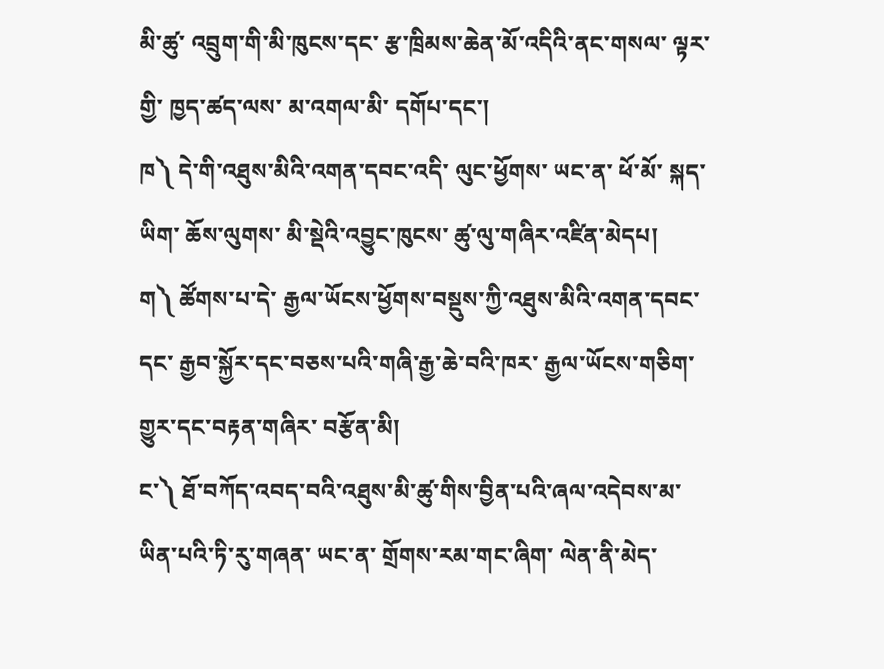མི་ཚུ་ འབྲུག་གི་མི་ཁུངས་དང་ རྩ་ཁྲིམས་ཆེན་མོ་འདིའི་ནང་གསལ་ ལྟར་གྱི་ ཁྱད་ཚད་ལས་ མ་འགལ་མི་ དགོཔ་དང་།
ཁ༽ དེ་གི་འཐུས་མིའི་འགན་དབང་འདི་ ལུང་ཕྱོགས་ ཡང་ན་ ཕོ་མོ་ སྐད་ཡིག་ ཆོས་ལུགས་ མི་སྡེའི་འབྱུང་ཁུངས་ ཚུ་ལུ་གཞིར་འཛིན་མེདཔ།
ག༽ ཚོགས་པ་དེ་ རྒྱལ་ཡོངས་ཕྱོགས་བསྡུས་ཀྱི་འཐུས་མིའི་འགན་དབང་དང་ རྒྱབ་སྐྱོར་དང་བཅས་པའི་གཞི་རྒྱ་ཆེ་བའི་ཁར་ རྒྱལ་ཡོངས་གཅིག་གྱུར་དང་བརྟན་གཞིར་ བརྩོན་མི།
ང་༽ ཐོ་བཀོད་འབད་བའི་འཐུས་མི་ཚུ་གིས་བྱིན་པའི་ཞལ་འདེབས་མ་ཡིན་པའི་ཏི་རུ་གཞན་ ཡང་ན་ གྲོགས་རམ་གང་ཞིག་ ལེན་ནི་མེད་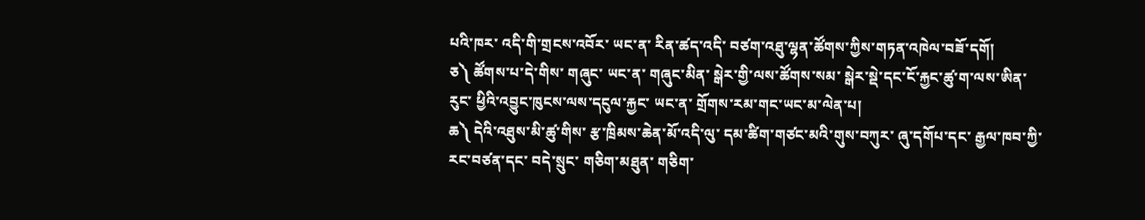པའི་ཁར་ འདི་གི་གྲངས་འབོར་ ཡང་ན་ རིན་ཚད་འདི་ བཙག་འཐུ་ལྷན་ཚོགས་ཀྱིས་གཏན་འཁེལ་བཟོ་དགོ།
ཅ༽ ཚོགས་པ་དེ་གིས་ གཞུང་ ཡང་ན་ གཞུང་མིན་ སྒེར་གྱི་ལས་ཚོགས་སམ་ སྒེར་སྡེ་དང་ངོ་རྐྱང་ཚུ་ག་ལས་ཨིན་རུང་ ཕྱིའི་འབྱུང་ཁུངས་ལས་དངུལ་རྐྱང་ ཡང་ན་ གྲོགས་རམ་གང་ཡང་མ་ལེན་པ།
ཆ༽ དེའི་འཐུས་མི་ཚུ་གིས་ རྩ་ཁྲིམས་ཆེན་མོ་འདི་ལུ་ དམ་ཚིག་གཙང་མའི་གུས་བཀུར་ ཞུ་དགོཔ་དང་ རྒྱལ་ཁབ་ཀྱི་ རང་བཙན་དང་ བདེ་སྲུང་ གཅིག་མཐུན་ གཅིག་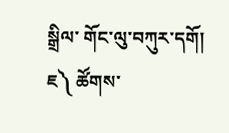སྒྲིལ་ གོང་ལུ་བཀུར་དགོ།
ཇ༽ ཚོགས་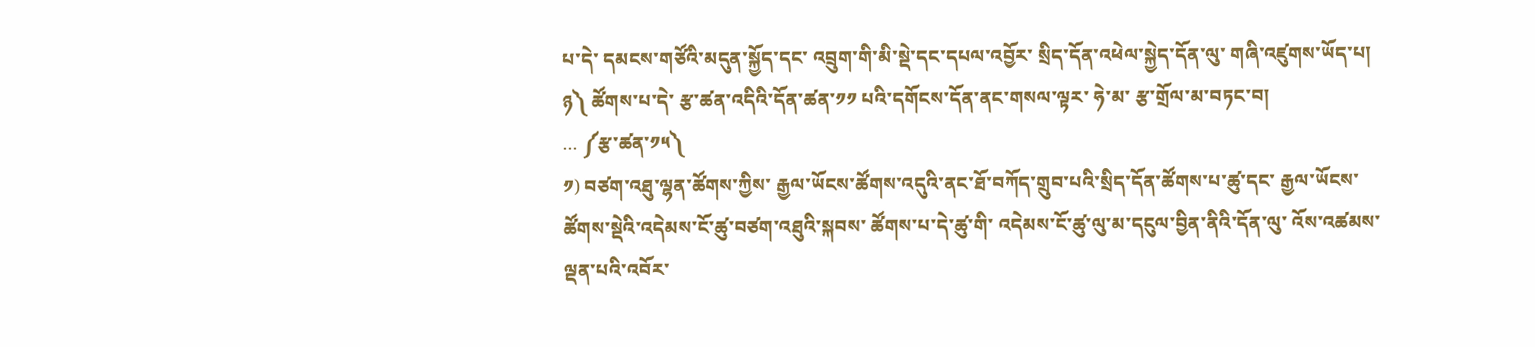པ་དེ་ དམངས་གཙོའི་མདུན་སྐྱོད་དང་ འབྲུག་གི་མི་སྡེ་དང་དཔལ་འབྱོར་ སྲིད་དོན་འཕེལ་སྐྱེད་དོན་ལུ་ གཞི་འཛུགས་ཡོད་པ།
ཉ༽ ཚོགས་པ་དེ་ རྩ་ཚན་འདིའི་དོན་ཚན་༡༡ པའི་དགོངས་དོན་ནང་གསལ་ལྟར་ ཧེ་མ་ རྩ་གྲོལ་མ་བཏང་བ།
... ༼རྩ་ཚན་༡༥༽
༡) བཙག་འཐུ་ལྷན་ཚོགས་ཀྱིས་ རྒྱལ་ཡོངས་ཚོགས་འདུའི་ནང་ཐོ་བཀོད་གྲུབ་པའི་སྲིད་དོན་ཚོགས་པ་ཚུ་དང་ རྒྱལ་ཡོངས་ ཚོགས་སྡེའི་འདེམས་ངོ་ཚུ་བཙག་འཐུའི་སྐབས་ ཚོགས་པ་དེ་ཚུ་གི་ འདེམས་ངོ་ཚུ་ལུ་མ་དངུལ་བྱིན་ནིའི་དོན་ལུ་ འོས་འཚམས་ ལྡན་པའི་འབོར་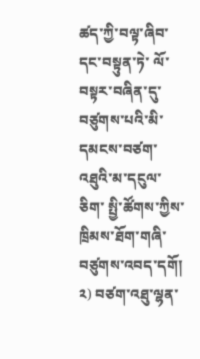ཚད་ཀྱི་བལྟ་ཞིབ་ དང་བསྟུན་ཏེ་ ལོ་བསྟར་བཞིན་དུ་བཙུགས་པའི་མི་དམངས་བཙག་འཐུའི་མ་དངུལ་ཅིག་ སྤྱི་ཚོགས་ཀྱིས་ཁྲིམས་ཐོག་གཞི་བཙུགས་འབད་དགོ།
༢) བཙག་འཐུ་ལྷན་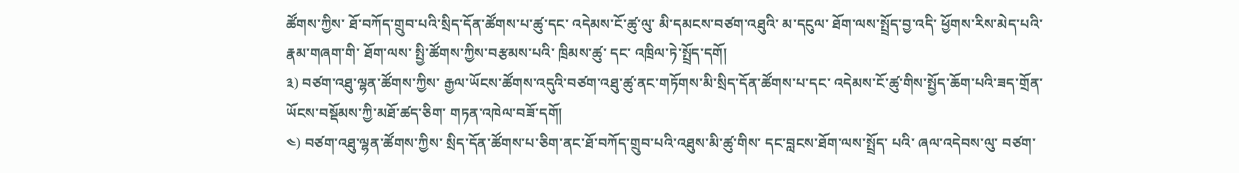ཚོགས་ཀྱིས་ ཐོ་བཀོད་གྲུབ་པའི་སྲིད་དོན་ཚོགས་པ་ཚུ་དང་ འདེམས་ངོ་ཚུ་ལུ་ མི་དམངས་བཙག་འཐུའི་ མ་དངུལ་ ཐོག་ལས་སྤྲོད་བྱ་འདི་ ཕྱོགས་རིས་མེད་པའི་རྣམ་གཞག་གི་ ཐོག་ལས་ སྤྱི་ཚོགས་ཀྱིས་བརྩམས་པའི་ ཁྲིམས་ཚུ་ དང་ འཁྲིལ་ཏེ་སྤྲོད་དགོ།
༣) བཙག་འཐུ་ལྷན་ཚོགས་ཀྱིས་ རྒྱལ་ཡོངས་ཚོགས་འདུའི་བཙག་འཐུ་ཚུ་ནང་གཏོགས་མི་སྲིད་དོན་ཚོགས་པ་དང་ འདེམས་ངོ་ཚུ་གིས་སྤྱོད་ཆོག་པའི་ཟད་གྲོན་ཡོངས་བསྡོམས་ཀྱི་མཐོ་ཚད་ཅིག་ གཏན་འཁེལ་བཟོ་དགོ།
༤) བཙག་འཐུ་ལྷན་ཚོགས་ཀྱིས་ སྲིད་དོན་ཚོགས་པ་ཅིག་ནང་ཐོ་བཀོད་གྲུབ་པའི་འཐུས་མི་ཚུ་གིས་ དང་བླངས་ཐོག་ལས་སྤྲོད་ པའི་ ཞལ་འདེབས་ལུ་ བཙག་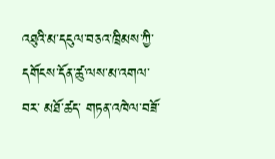འཐུའི་མ་དངུལ་བཅའ་ཁྲིམས་ཀྱི་ དགོངས་དོན་ཚུ་ལས་མ་འགལ་བར་ མཐོ་ཚད་ གཏན་འཁེལ་བཟོ་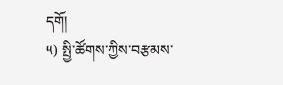དགོ།
༥) སྤྱི་ཚོགས་ཀྱིས་བརྩམས་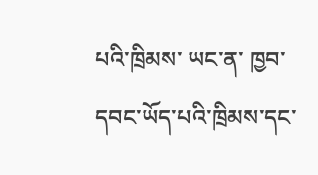པའི་ཁྲིམས་ ཡང་ན་ ཁྱབ་དབང་ཡོད་པའི་ཁྲིམས་དང་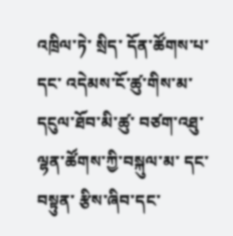འཁྲིལ་ཏེ་ སྲིད་ དོན་ཚོགས་པ་དང་ འདེམས་ངོ་ཚུ་གིས་མ་དངུལ་ཐོབ་མི་ཚུ་ བཙག་འཐུ་ལྷན་ཚོགས་ཀྱི་བསྐུལ་མ་ དང་བསྟུན་ རྩིས་ཞིབ་དང་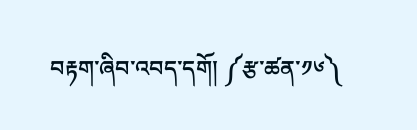བརྟག་ཞིབ་འབད་དགོ། ༼རྩ་ཚན་༡༦༽